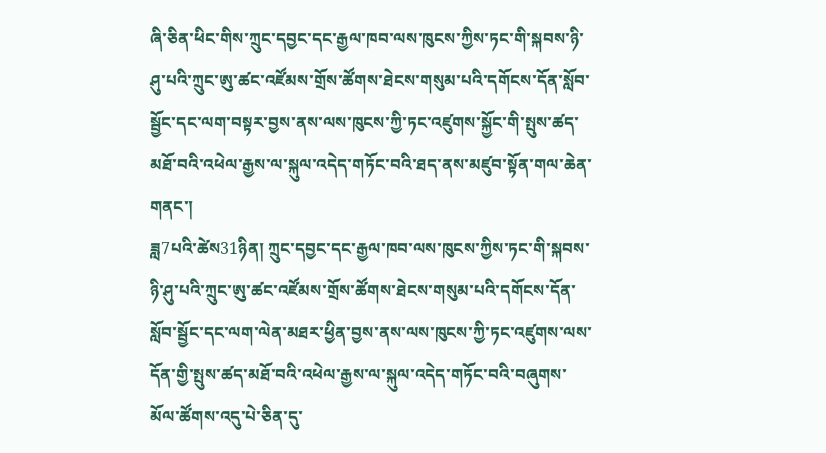ཞི་ཅིན་ཕིང་གིས་ཀྲུང་དབྱང་དང་རྒྱལ་ཁབ་ལས་ཁུངས་ཀྱིས་ཏང་གི་སྐབས་ཉི་ཤུ་པའི་ཀྲུང་ཨུ་ཚང་འཛོམས་གྲོས་ཚོགས་ཐེངས་གསུམ་པའི་དགོངས་དོན་སློབ་སྦྱོང་དང་ལག་བསྟར་བྱས་ནས་ལས་ཁུངས་ཀྱི་ཏང་འཛུགས་སྐྱོང་གི་སྤུས་ཚད་མཐོ་བའི་འཕེལ་རྒྱས་ལ་སྐུལ་འདེད་གཏོང་བའི་ཐད་ནས་མཛུབ་སྟོན་གལ་ཆེན་གནང་།
ཟླ7པའི་ཚེས31ཉིན། ཀྲུང་དབྱང་དང་རྒྱལ་ཁབ་ལས་ཁུངས་ཀྱིས་ཏང་གི་སྐབས་ཉི་ཤུ་པའི་ཀྲུང་ཨུ་ཚང་འཛོམས་གྲོས་ཚོགས་ཐེངས་གསུམ་པའི་དགོངས་དོན་སློབ་སྦྱོང་དང་ལག་ལེན་མཐར་ཕྱིན་བྱས་ནས་ལས་ཁུངས་ཀྱི་ཏང་འཛུགས་ལས་དོན་གྱི་སྤུས་ཚད་མཐོ་བའི་འཕེལ་རྒྱས་ལ་སྐུལ་འདེད་གཏོང་བའི་བཞུགས་མོལ་ཚོགས་འདུ་པེ་ཅིན་དུ་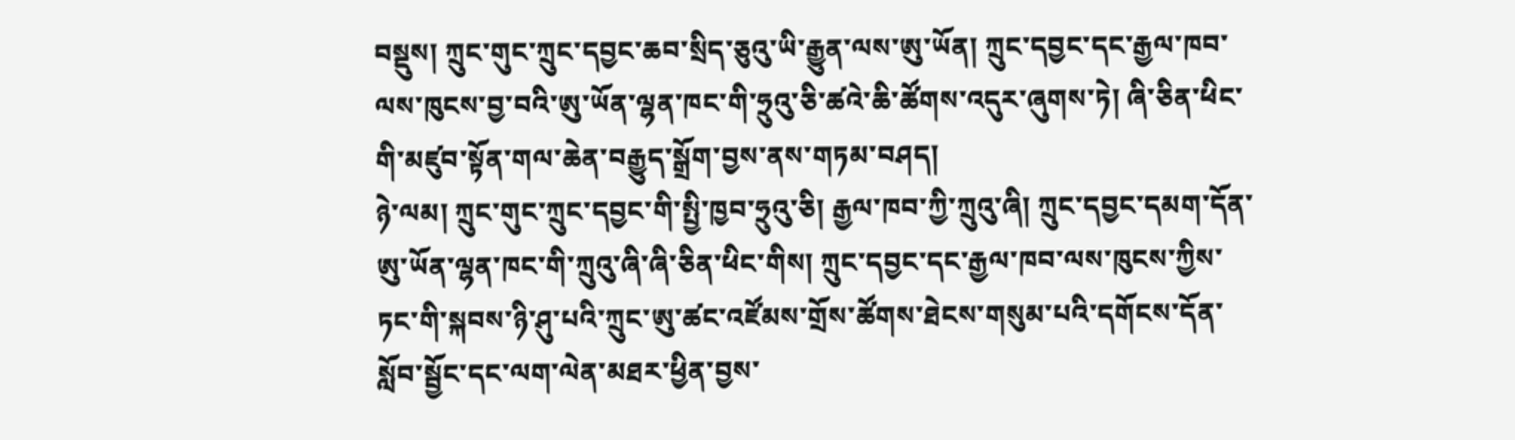བསྡུས། ཀྲུང་གུང་ཀྲུང་དབྱང་ཆབ་སྲིད་ཅུའུ་ཡི་རྒྱུན་ལས་ཨུ་ཡོན། ཀྲུང་དབྱང་དང་རྒྱལ་ཁབ་ལས་ཁུངས་བྱ་བའི་ཨུ་ཡོན་ལྷན་ཁང་གི་ཧྲུའུ་ཅི་ཚའེ་ཆི་ཚོགས་འདུར་ཞུགས་ཏེ། ཞི་ཅིན་ཕིང་གི་མཛུབ་སྟོན་གལ་ཆེན་བརྒྱུད་སྒྲོག་བྱས་ནས་གཏམ་བཤད།
ཉེ་ལམ། ཀྲུང་གུང་ཀྲུང་དབྱང་གི་སྤྱི་ཁྱབ་ཧྲུའུ་ཅི། རྒྱལ་ཁབ་ཀྱི་ཀྲུའུ་ཞི། ཀྲུང་དབྱང་དམག་དོན་ཨུ་ཡོན་ལྷན་ཁང་གི་ཀྲུའུ་ཞི་ཞི་ཅིན་ཕིང་གིས། ཀྲུང་དབྱང་དང་རྒྱལ་ཁབ་ལས་ཁུངས་ཀྱིས་ཏང་གི་སྐབས་ཉི་ཤུ་པའི་ཀྲུང་ཨུ་ཚང་འཛོམས་གྲོས་ཚོགས་ཐེངས་གསུམ་པའི་དགོངས་དོན་སློབ་སྦྱོང་དང་ལག་ལེན་མཐར་ཕྱིན་བྱས་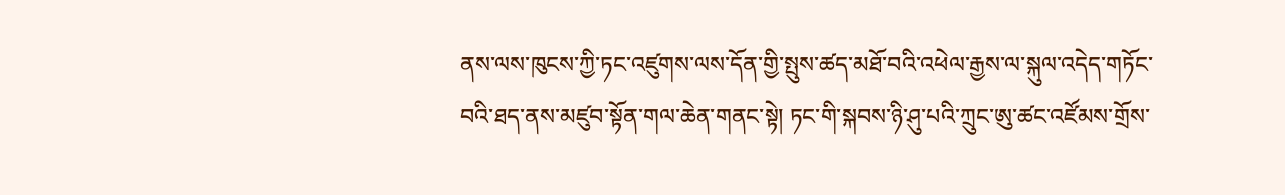ནས་ལས་ཁུངས་ཀྱི་ཏང་འཛུགས་ལས་དོན་གྱི་སྤུས་ཚད་མཐོ་བའི་འཕེལ་རྒྱས་ལ་སྐུལ་འདེད་གཏོང་བའི་ཐད་ནས་མཛུབ་སྟོན་གལ་ཆེན་གནང་སྟེ། ཏང་གི་སྐབས་ཉི་ཤུ་པའི་ཀྲུང་ཨུ་ཚང་འཛོམས་གྲོས་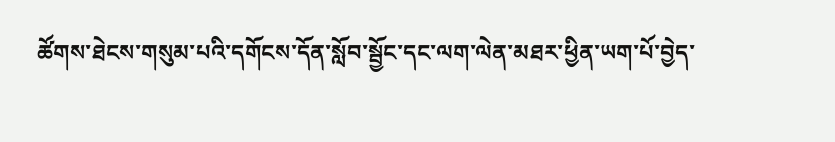ཚོགས་ཐེངས་གསུམ་པའི་དགོངས་དོན་སློབ་སྦྱོང་དང་ལག་ལེན་མཐར་ཕྱིན་ཡག་པོ་བྱེད་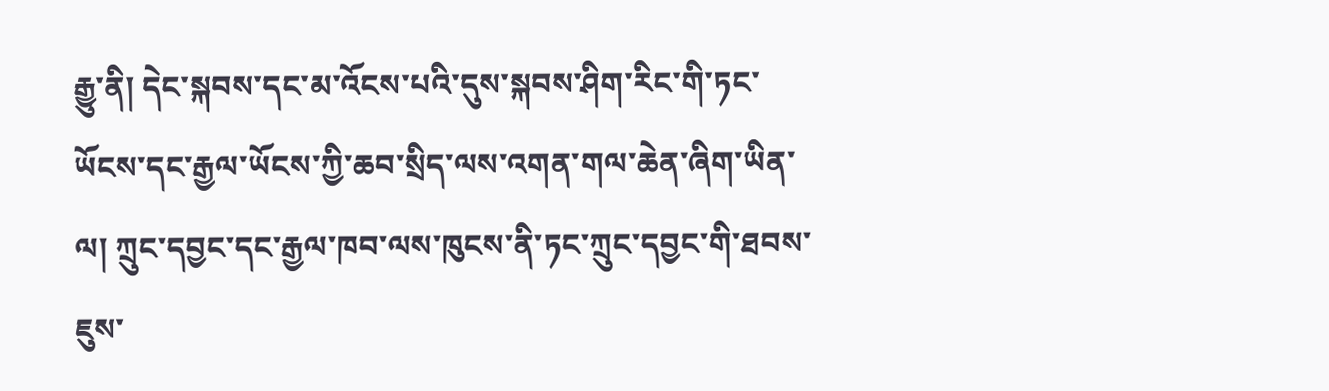རྒྱུ་ནི། དེང་སྐབས་དང་མ་འོངས་པའི་དུས་སྐབས་ཤིག་རིང་གི་ཏང་ཡོངས་དང་རྒྱལ་ཡོངས་ཀྱི་ཆབ་སྲིད་ལས་འགན་གལ་ཆེན་ཞིག་ཡིན་ལ། ཀྲུང་དབྱང་དང་རྒྱལ་ཁབ་ལས་ཁུངས་ནི་ཏང་ཀྲུང་དབྱང་གི་ཐབས་ཇུས་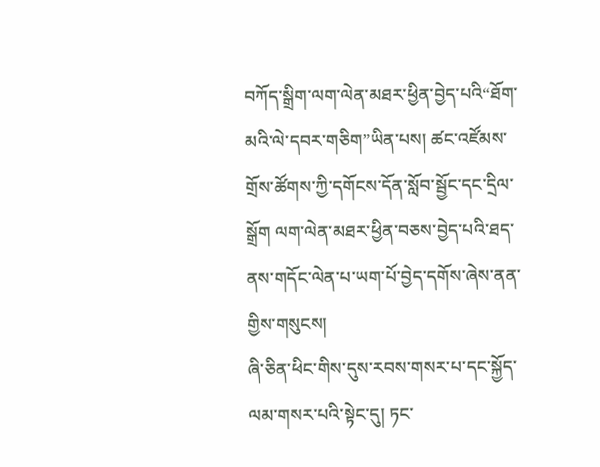བཀོད་སྒྲིག་ལག་ལེན་མཐར་ཕྱིན་བྱེད་པའི“ཐོག་མའི་ལེ་དབར་གཅིག”ཡིན་པས། ཚང་འཛོམས་གྲོས་ཚོགས་ཀྱི་དགོངས་དོན་སློབ་སྦྱོང་དང་དྲིལ་སྒྲོག ལག་ལེན་མཐར་ཕྱིན་བཅས་བྱེད་པའི་ཐད་ནས་གདོང་ལེན་པ་ཡག་པོ་བྱེད་དགོས་ཞེས་ནན་གྱིས་གསུངས།
ཞི་ཅིན་ཕིང་གིས་དུས་རབས་གསར་པ་དང་སྐྱོད་ལམ་གསར་པའི་སྟེང་དུ། ཏང་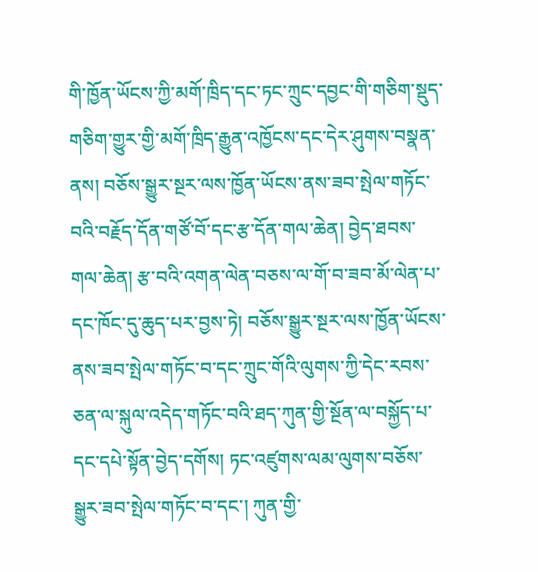གི་ཁྱོན་ཡོངས་ཀྱི་མགོ་ཁྲིད་དང་ཏང་ཀྲུང་དབྱང་གི་གཅིག་སྡུད་གཅིག་གྱུར་གྱི་མགོ་ཁྲིད་རྒྱུན་འཁྱོངས་དང་དེར་ཤུགས་བསྣན་ནས། བཅོས་སྒྱུར་སྔར་ལས་ཁྱོན་ཡོངས་ནས་ཟབ་སྤེལ་གཏོང་བའི་བརྗོད་དོན་གཙོ་བོ་དང་རྩ་དོན་གལ་ཆེན། བྱེད་ཐབས་གལ་ཆེན། རྩ་བའི་འགན་ལེན་བཅས་ལ་གོ་བ་ཟབ་མོ་ལེན་པ་དང་ཁོང་དུ་ཆུད་པར་བྱས་ཏེ། བཅོས་སྒྱུར་སྔར་ལས་ཁྱོན་ཡོངས་ནས་ཟབ་སྤེལ་གཏོང་བ་དང་ཀྲུང་གོའི་ལུགས་ཀྱི་དེང་རབས་ཅན་ལ་སྐུལ་འདེད་གཏོང་བའི་ཐད་ཀུན་གྱི་སྔོན་ལ་བསྐྱོད་པ་དང་དཔེ་སྟོན་བྱེད་དགོས། ཏང་འཛུགས་ལམ་ལུགས་བཅོས་སྒྱུར་ཟབ་སྤེལ་གཏོང་བ་དང་། ཀུན་གྱི་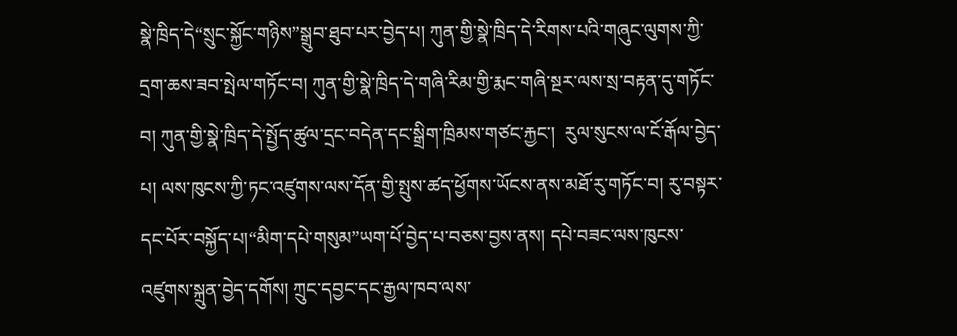སྣེ་ཁྲིད་དེ“སྲུང་སྐྱོང་གཉིས”སྒྲུབ་ཐུབ་པར་བྱེད་པ། ཀུན་གྱི་སྣེ་ཁྲིད་དེ་རིགས་པའི་གཞུང་ལུགས་ཀྱི་དྲག་ཆས་ཟབ་སྤེལ་གཏོང་བ། ཀུན་གྱི་སྣེ་ཁྲིད་དེ་གཞི་རིམ་གྱི་རྨང་གཞི་སྔར་ལས་སྲ་བརྟན་དུ་གཏོང་བ། ཀུན་གྱི་སྣེ་ཁྲིད་དེ་སྤྱོད་ཚུལ་དྲང་བདེན་དང་སྒྲིག་ཁྲིམས་གཙང་རྐྱང་།  རུལ་སུངས་ལ་ངོ་རྒོལ་བྱེད་པ། ལས་ཁུངས་ཀྱི་ཏང་འཛུགས་ལས་དོན་གྱི་སྤུས་ཚད་ཕྱོགས་ཡོངས་ནས་མཐོ་རུ་གཏོང་བ། རུ་བསྟར་དང་པོར་བསྐྱོད་པ།“མིག་དཔེ་གསུམ”ཡག་པོ་བྱེད་པ་བཅས་བྱས་ནས། དཔེ་བཟང་ལས་ཁུངས་འཛུགས་སྐྲུན་བྱེད་དགོས། ཀྲུང་དབྱང་དང་རྒྱལ་ཁབ་ལས་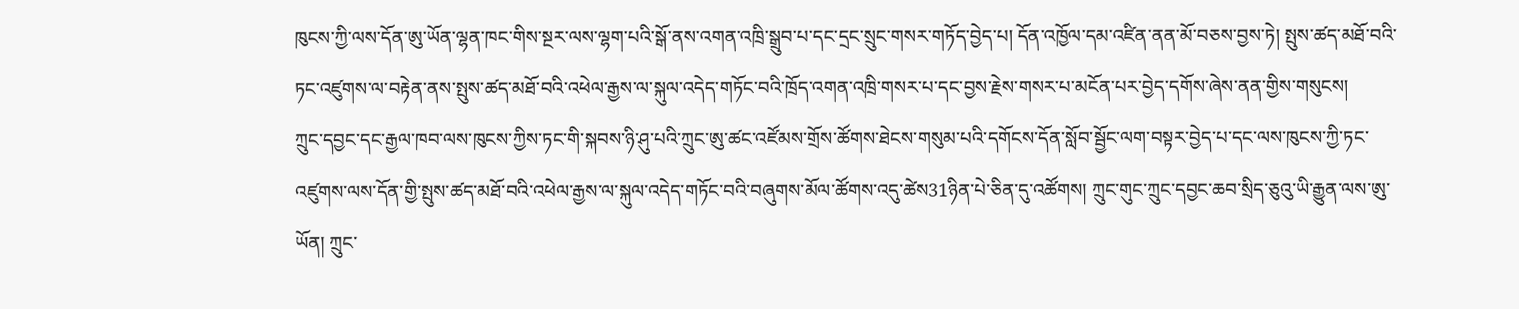ཁུངས་ཀྱི་ལས་དོན་ཨུ་ཡོན་ལྷན་ཁང་གིས་སྔར་ལས་ལྷག་པའི་སྒོ་ནས་འགན་འཁྲི་སྒྲུབ་པ་དང་དྲང་སྲུང་གསར་གཏོད་བྱེད་པ། དོན་འཁྱོལ་དམ་འཛིན་ནན་མོ་བཅས་བྱས་ཏེ། སྤུས་ཚད་མཐོ་བའི་ཏང་འཛུགས་ལ་བརྟེན་ནས་སྤུས་ཚད་མཐོ་བའི་འཕེལ་རྒྱས་ལ་སྐུལ་འདེད་གཏོང་བའི་ཁྲོད་འགན་འཁྲི་གསར་པ་དང་བྱས་རྗེས་གསར་པ་མངོན་པར་བྱེད་དགོས་ཞེས་ནན་གྱིས་གསུངས།
ཀྲུང་དབྱང་དང་རྒྱལ་ཁབ་ལས་ཁུངས་ཀྱིས་ཏང་གི་སྐབས་ཉི་ཤུ་པའི་ཀྲུང་ཨུ་ཚང་འཛོམས་གྲོས་ཚོགས་ཐེངས་གསུམ་པའི་དགོངས་དོན་སློབ་སྦྱོང་ལག་བསྟར་བྱེད་པ་དང་ལས་ཁུངས་ཀྱི་ཏང་འཛུགས་ལས་དོན་གྱི་སྤུས་ཚད་མཐོ་བའི་འཕེལ་རྒྱས་ལ་སྐུལ་འདེད་གཏོང་བའི་བཞུགས་མོལ་ཚོགས་འདུ་ཚེས31ཉིན་པེ་ཅིན་དུ་འཚོགས། ཀྲུང་གུང་ཀྲུང་དབྱང་ཆབ་སྲིད་ཅུའུ་ཡི་རྒྱུན་ལས་ཨུ་ཡོན། ཀྲུང་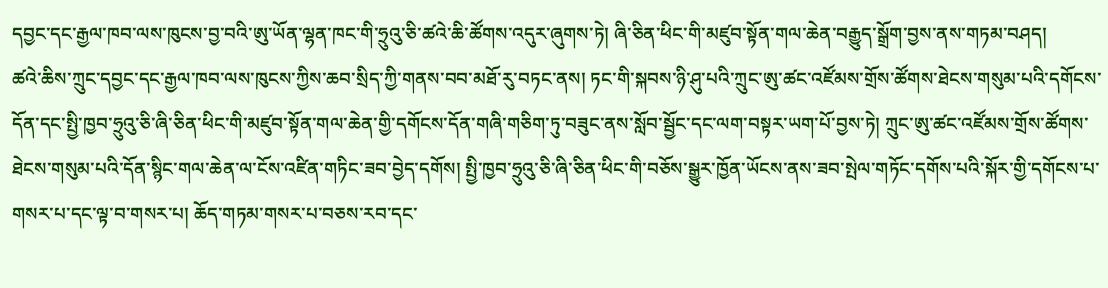དབྱང་དང་རྒྱལ་ཁབ་ལས་ཁུངས་བྱ་བའི་ཨུ་ཡོན་ལྷན་ཁང་གི་ཧྲུའུ་ཅི་ཚའེ་ཆི་ཚོགས་འདུར་ཞུགས་ཏེ། ཞི་ཅིན་ཕིང་གི་མཛུབ་སྟོན་གལ་ཆེན་བརྒྱུད་སྒྲོག་བྱས་ནས་གཏམ་བཤད།
ཚའེ་ཆིས་ཀྲུང་དབྱང་དང་རྒྱལ་ཁབ་ལས་ཁུངས་ཀྱིས་ཆབ་སྲིད་ཀྱི་གནས་བབ་མཐོ་རུ་བཏང་ནས། ཏང་གི་སྐབས་ཉི་ཤུ་པའི་ཀྲུང་ཨུ་ཚང་འཛོམས་གྲོས་ཚོགས་ཐེངས་གསུམ་པའི་དགོངས་དོན་དང་སྤྱི་ཁྱབ་ཧྲུའུ་ཅི་ཞི་ཅིན་ཕིང་གི་མཛུབ་སྟོན་གལ་ཆེན་གྱི་དགོངས་དོན་གཞི་གཅིག་ཏུ་བཟུང་ནས་སློབ་སྦྱོང་དང་ལག་བསྟར་ཡག་པོ་བྱས་ཏེ། ཀྲུང་ཨུ་ཚང་འཛོམས་གྲོས་ཚོགས་ཐེངས་གསུམ་པའི་དོན་སྙིང་གལ་ཆེན་ལ་ངོས་འཛིན་གཏིང་ཟབ་བྱེད་དགོས། སྤྱི་ཁྱབ་ཧྲུའུ་ཅི་ཞི་ཅིན་ཕིང་གི་བཅོས་སྒྱུར་ཁྱོན་ཡོངས་ནས་ཟབ་སྤེལ་གཏོང་དགོས་པའི་སྐོར་གྱི་དགོངས་པ་གསར་པ་དང་ལྟ་བ་གསར་པ། ཆོད་གཏམ་གསར་པ་བཅས་རབ་དང་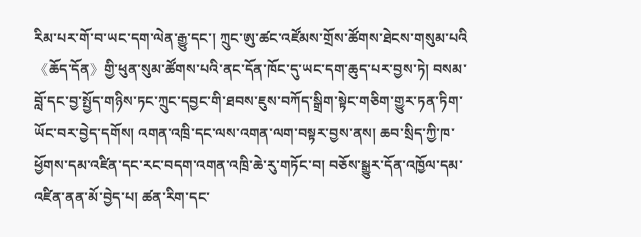རིམ་པར་གོ་བ་ཡང་དག་ལེན་རྒྱུ་དང་། ཀྲུང་ཨུ་ཚང་འཛོམས་གྲོས་ཚོགས་ཐེངས་གསུམ་པའི《ཆོད་དོན》གྱི་ཕུན་སུམ་ཚོགས་པའི་ནང་དོན་ཁོང་དུ་ཡང་དག་ཆུད་པར་བྱས་ཏེ། བསམ་བློ་དང་བྱ་སྤྱོད་གཉིས་ཏང་ཀྲུང་དབྱང་གི་ཐབས་ཇུས་བཀོད་སྒྲིག་སྟེང་གཅིག་གྱུར་ཏན་ཏིག་ཡོང་བར་བྱེད་དགོས། འགན་འཁྲི་དང་ལས་འགན་ལག་བསྟར་བྱས་ནས། ཆབ་སྲིད་ཀྱི་ཁ་ཕྱོགས་དམ་འཛིན་དང་རང་བདག་འགན་འཁྲི་ཆེ་རུ་གཏོང་བ། བཅོས་སྒྱུར་དོན་འཁྱོལ་དམ་འཛིན་ནན་མོ་བྱེད་པ། ཚན་རིག་དང་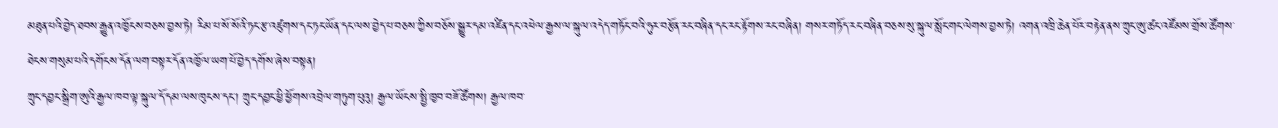མཐུན་པའི་བྱེད་ཐབས་རྒྱུན་འཁྱོངས་བཅས་བྱས་ཏེ། རིམ་པ་སོ་སོའི་ཏང་རྩ་འཛུགས་དང་ཏང་ཡོན་དང་ལས་བྱེད་པ་བཅས་ཀྱིས་བཅོས་སྒྱུར་དམ་འཛིན་དང་འཕེལ་རྒྱས་ལ་སྐུལ་འདེད་གཏོང་བའི་ཧུར་བརྩོན་རང་བཞིན་དང་རང་རྟོགས་རང་བཞིན། གསར་གཏོད་རང་བཞིན་བཅས་སུ་སྐུལ་སློང་གང་ལེགས་བྱས་ཏེ། འགན་འཁྲི་ཆེན་པོར་བརྟེན་ནས་ཀྲུང་ཨུ་ཚང་འཛོམས་གྲོས་ཚོགས་ཐེངས་གསུམ་པའི་དགོངས་དོན་ལག་བསྟར་དོན་འཁྱོལ་ཡག་པོ་བྱེད་དགོས་ཞེས་བསྟན།
ཀྲུང་དབྱང་སྒྲིག་ཨུའི་རྒྱལ་ཁབ་ལྟ་སྐུལ་དོ་དམ་ལས་ཁུངས་དང་། ཀྲུང་དབྱང་ཕྱི་ཕྱོགས་འབྲེལ་གཏུག་པུའུ། རྒྱལ་ཡོངས་སྤྱི་ཁྱབ་བཟོ་ཚོགས། རྒྱལ་ཁབ་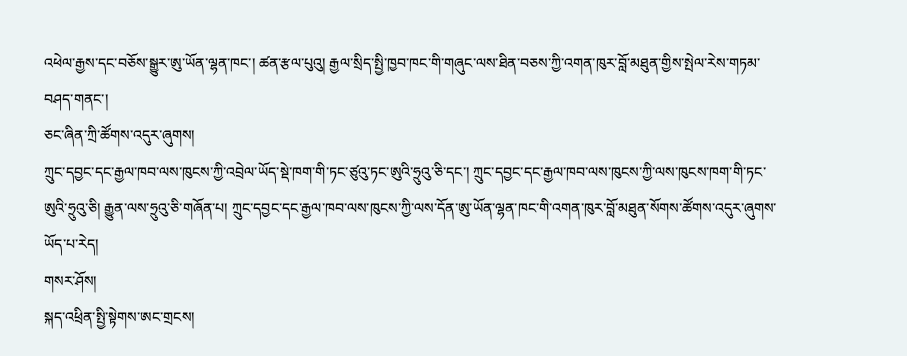འཕེལ་རྒྱས་དང་བཅོས་སྒྱུར་ཨུ་ཡོན་ལྷན་ཁང་། ཚན་རྩལ་པུའུ། རྒྱལ་སྲིད་སྤྱི་ཁྱབ་ཁང་གི་གཞུང་ལས་ཐིན་བཅས་ཀྱི་འགན་ཁུར་བློ་མཐུན་གྱིས་སྤེལ་རེས་གཏམ་བཤད་གནང་།
ཅང་ཞིན་ཀྲི་ཚོགས་འདུར་ཞུགས།
ཀྲུང་དབྱང་དང་རྒྱལ་ཁབ་ལས་ཁུངས་ཀྱི་འབྲེལ་ཡོད་སྡེ་ཁག་གི་ཏང་ཙུའུ་ཏང་ཨུའི་ཧྲུའུ་ཅི་དང་། ཀྲུང་དབྱང་དང་རྒྱལ་ཁབ་ལས་ཁུངས་ཀྱི་ལས་ཁུངས་ཁག་གི་ཏང་ཨུའི་ཧྲུའུ་ཅི། རྒྱུན་ལས་ཧྲུའུ་ཅི་གཞོན་པ། ཀྲུང་དབྱང་དང་རྒྱལ་ཁབ་ལས་ཁུངས་ཀྱི་ལས་དོན་ཨུ་ཡོན་ལྷན་ཁང་གི་འགན་ཁུར་བློ་མཐུན་སོགས་ཚོགས་འདུར་ཞུགས་ཡོད་པ་རེད།
གསར་ཤོས།
སྐད་འཕྲིན་སྤྱི་སྟེགས་ཨང་གྲངས།